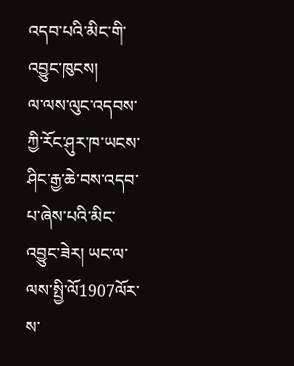འདབ་པའི་མིང་གི་འབྱུང་ཁུངས།
ལ་ལས་ལུང་འདབས་ཀྱི་རོང་ཤུར་ཁ་ཡངས་ཤིང་རྒྱ་ཆེ་བས་འདབ་པ་ཞེས་པའི་མིང་འབྱུང་ཟེར། ཡང་ལ་ལས་སྤྱི་ལོ1907ལོར་ས་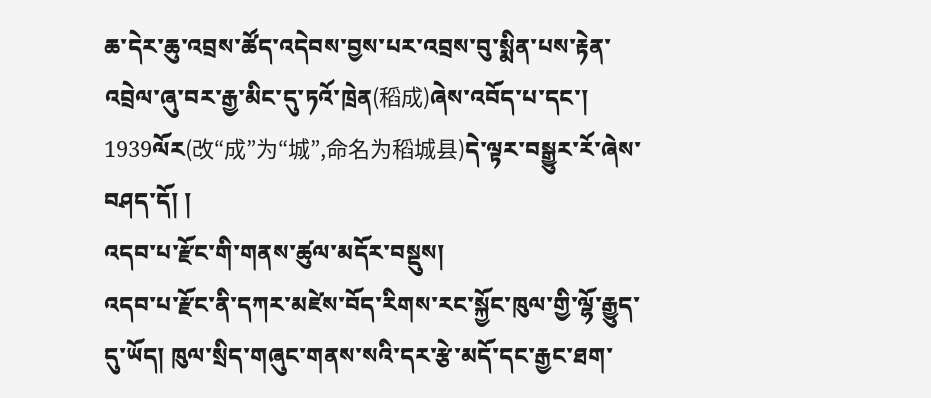ཆ་དེར་ཆུ་འབྲས་ཚོད་འདེབས་བྱས་པར་འབྲས་བུ་སྨིན་པས་རྟེན་འབྲེལ་ཞུ་བར་རྒྱ་མིང་དུ་ཏའོ་ཁྲེན(稻成)ཞེས་འབོད་པ་དང་། 1939ལོར(改“成”为“城”,命名为稻城县)དེ་ལྟར་བསྒྱུར་རོ་ཞེས་བཤད་དོ། །
འདབ་པ་རྫོང་གི་གནས་ཚུལ་མདོར་བསྡུས།
འདབ་པ་རྫོང་ནི་དཀར་མཛེས་བོད་རིགས་རང་སྐྱོང་ཁུལ་གྱི་ལྷོ་རྒྱུད་དུ་ཡོད། ཁུལ་སྲིད་གཞུང་གནས་སའི་དར་རྩེ་མདོ་དང་རྒྱང་ཐག་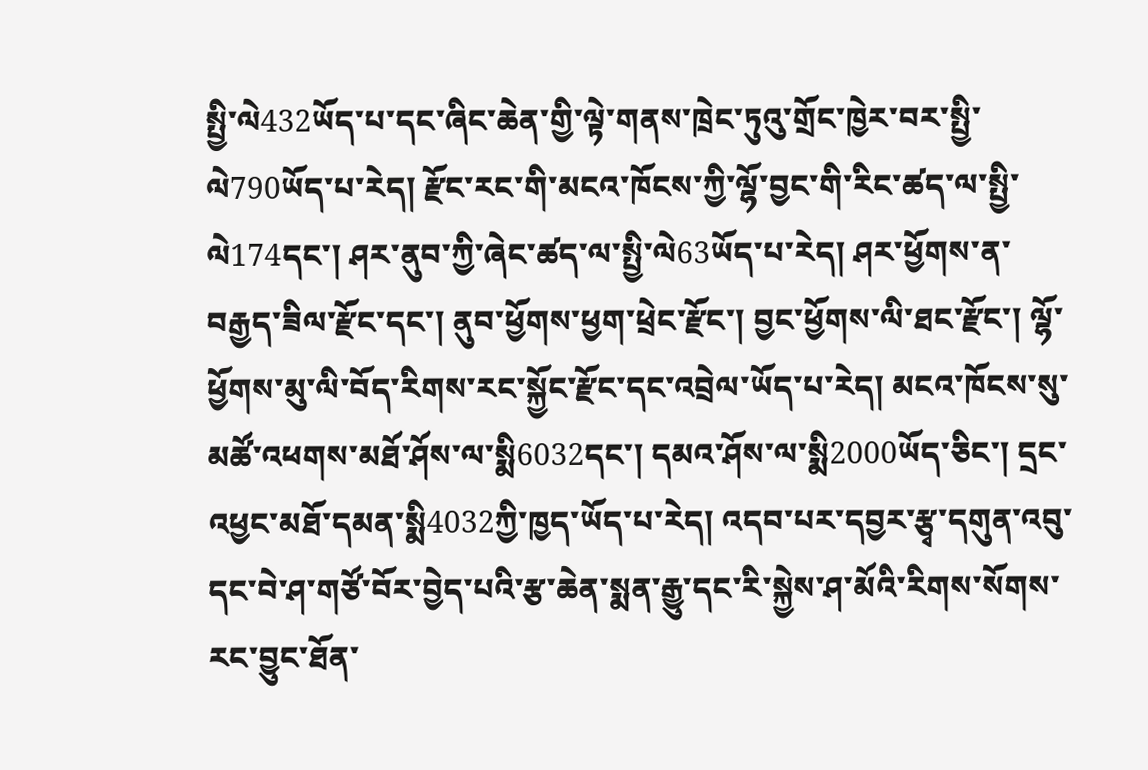སྤྱི་ལེ432ཡོད་པ་དང་ཞིང་ཆེན་གྱི་ལྟེ་གནས་ཁྲེང་ཏུའུ་གྲོང་ཁྱེར་བར་སྤྱི་ལེ790ཡོད་པ་རེད། རྫོང་རང་གི་མངའ་ཁོངས་ཀྱི་ལྷོ་བྱང་གི་རིང་ཚད་ལ་སྤྱི་ལེ174དང་། ཤར་ནུབ་ཀྱི་ཞེང་ཚད་ལ་སྤྱི་ལེ63ཡོད་པ་རེད། ཤར་ཕྱོགས་ན་བརྒྱད་ཟིལ་རྫོང་དང་། ནུབ་ཕྱོགས་ཕྱག་ཕྲེང་རྫོང་། བྱང་ཕྱོགས་ལི་ཐང་རྫོང་། ལྷོ་ཕྱོགས་མུ་ལི་བོད་རིགས་རང་སྐྱོང་རྫོང་དང་འབྲེལ་ཡོད་པ་རེད། མངའ་ཁོངས་སུ་མཚོ་འཕགས་མཐོ་ཤོས་ལ་སྨི6032དང་། དམའ་ཤོས་ལ་སྨི2000ཡོད་ཅིང་། དྲང་འཕྱང་མཐོ་དམན་སྨི4032ཀྱི་ཁྱད་ཡོད་པ་རེད། འདབ་པར་དབྱར་རྩྭ་དགུན་འབུ་དང་བེ་ཤ་གཙོ་བོར་བྱེད་པའི་རྩ་ཆེན་སྨན་རྒྱུ་དང་རི་སྐྱེས་ཤ་མོའི་རིགས་སོགས་རང་བྱུང་ཐོན་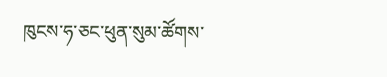ཁུངས་ཧ་ཅང་ཕུན་སུམ་ཚོགས་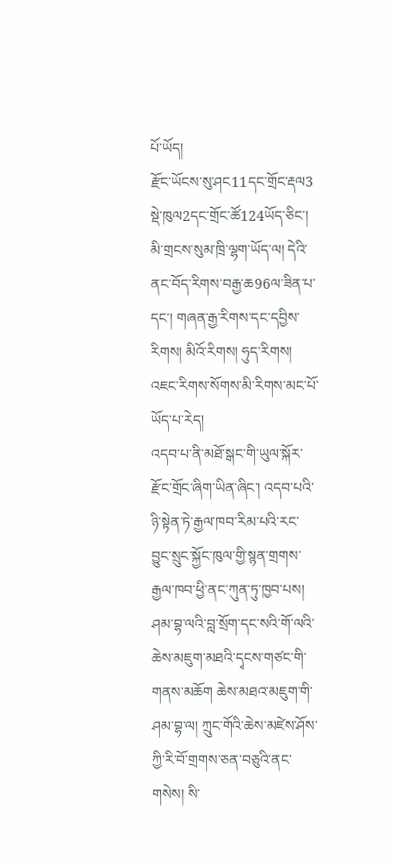པོ་ཡོད།
རྫོང་ཡོངས་སུ་ཤང11དང་གྲོང་རྡལ3 སྡེ་ཁུལ2དང་གྲོང་ཚོ124ཡོད་ཅིང་། མི་གྲངས་སུམ་ཁྲི་ལྷག་ཡོད་ལ། དེའི་ནང་བོད་རིགས་བརྒྱ་ཆ96ལ་ཟིན་པ་དང་། གཞན་རྒྱ་རིགས་དང་དབྱིས་རིགས། མིའོ་རིགས། ཧུད་རིགས། འཇང་རིགས་སོགས་མི་རིགས་མང་པོ་ཡོད་པ་རེད།
འདབ་པ་ནི་མཐོ་སྒང་གི་ཡུལ་སྐོར་རྫོང་གྲོང་ཞིག་ཡིན་ཞིང་། འདབ་པའི་ཉི་སྟེན་ཏེ་རྒྱལ་ཁབ་རིམ་པའི་རང་བྱུང་སྲུང་སྐྱོང་ཁུལ་གྱི་སྙན་གྲགས་རྒྱལ་ཁབ་ཕྱི་ནང་ཀུན་ཏུ་ཁྱབ་པས། ཤམ་བྷ་ལའི་བླ་སྲོག་དང་སའི་གོ་ལའི་ཆེས་མཇུག་མཐའི་དྭངས་གཙང་གི་གནས་མཆོག ཆེས་མཐའ་མཇུག་གི་ཤམ་བྷ་ལ། ཀྲུང་གོའི་ཆེས་མཛེས་ཤོས་ཀྱི་རི་བོ་གྲགས་ཅན་བཅུའི་ནང་གསེས། སི་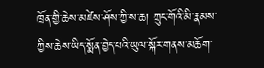ཁྲོན་གྱི་ཆེས་མཛེས་ཤོས་ཀྱི་ས་ཆ། ཀྲུང་གོའི་མི་རྣམས་ཀྱིས་ཆེས་ཡིད་སྨོན་བྱེད་པའི་ཡུལ་སྐོར་གནས་མཆོག་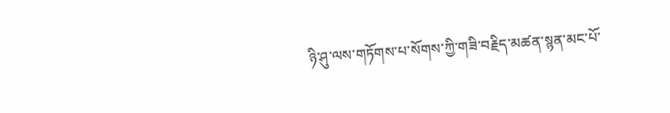ཉི་ཤུ་ལས་གཏོགས་པ་སོགས་ཀྱི་གཟི་བརྗིད་མཚན་སྙན་མང་པོ་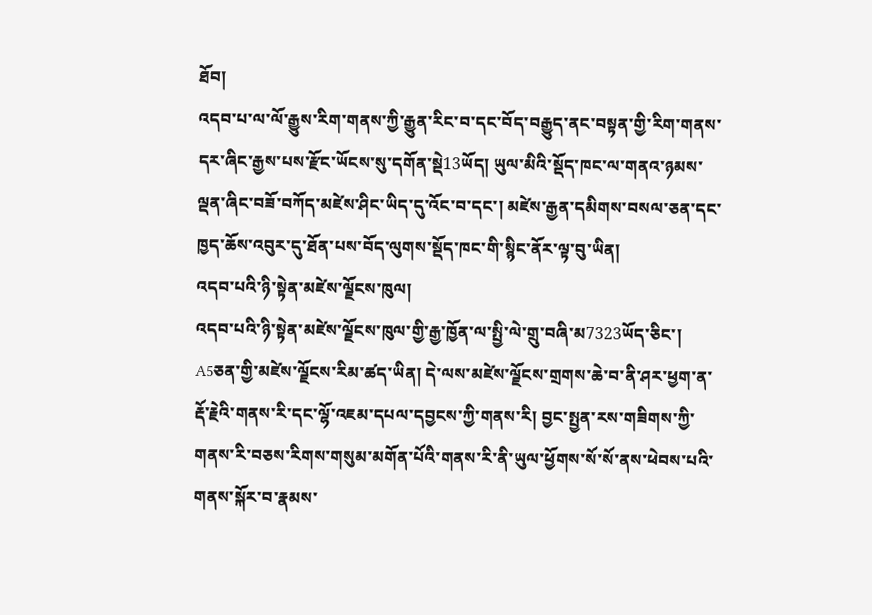ཐོབ།
འདབ་པ་ལ་ལོ་རྒྱུས་རིག་གནས་ཀྱི་རྒྱུན་རིང་བ་དང་བོད་བརྒྱུད་ནང་བསྟན་གྱི་རིག་གནས་དར་ཞིང་རྒྱས་པས་རྫོང་ཡོངས་སུ་དགོན་སྡེ13ཡོད། ཡུལ་མིའི་སྡོད་ཁང་ལ་གནའ་ཉམས་ལྡན་ཞིང་བཟོ་བཀོད་མཛེས་ཤིང་ཡིད་དུ་འོང་བ་དང་། མཛེས་རྒྱན་དམིགས་བསལ་ཅན་དང་ཁྱད་ཆོས་འབུར་དུ་ཐོན་པས་བོད་ལུགས་སྡོད་ཁང་གི་སྙིང་ནོར་ལྟ་བུ་ཡིན།
འདབ་པའི་ཉི་སྟེན་མཛེས་ལྗོངས་ཁུལ།
འདབ་པའི་ཉི་སྟེན་མཛེས་ལྗོངས་ཁུལ་གྱི་རྒྱ་ཁྱོན་ལ་སྤྱི་ལེ་གྲུ་བཞི་མ7323ཡོད་ཅིང་། A5ཅན་གྱི་མཛེས་ལྗོངས་རིམ་ཚད་ཡིན། དེ་ལས་མཛེས་ལྗོངས་གྲགས་ཆེ་བ་ནི་ཤར་ཕྱག་ན་རྡོ་རྗེའི་གནས་རི་དང་ལྷོ་འཇམ་དཔལ་དབྱངས་ཀྱི་གནས་རི། བྱང་སྤྱན་རས་གཟིགས་ཀྱི་གནས་རི་བཅས་རིགས་གསུམ་མགོན་པོའི་གནས་རི་ནི་ཡུལ་ཕྱོགས་སོ་སོ་ནས་ཕེབས་པའི་གནས་སྐོར་བ་རྣམས་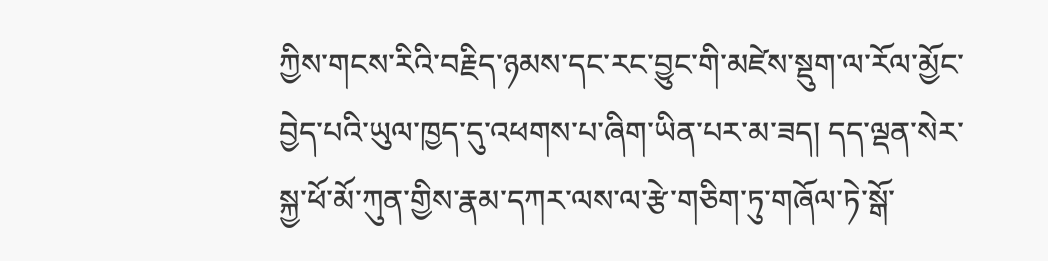ཀྱིས་གངས་རིའི་བརྗིད་ཉམས་དང་རང་བྱུང་གི་མཛེས་སྡུག་ལ་རོལ་མྱོང་བྱེད་པའི་ཡུལ་ཁྱད་དུ་འཕགས་པ་ཞིག་ཡིན་པར་མ་ཟད། དད་ལྡན་སེར་སྐྱ་ཕོ་མོ་ཀུན་གྱིས་རྣམ་དཀར་ལས་ལ་རྩེ་གཅིག་ཏུ་གཞོལ་ཏེ་སྒོ་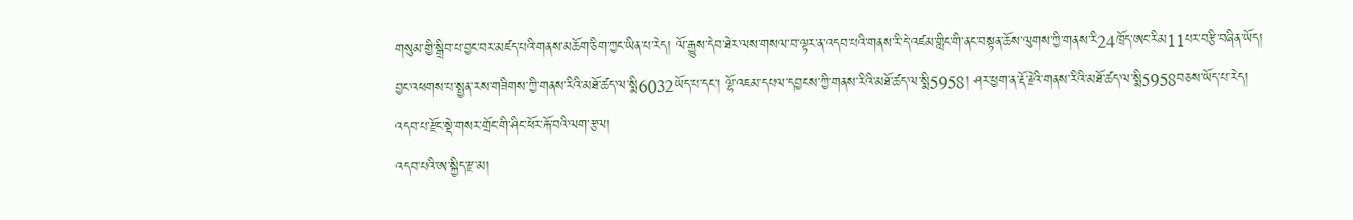གསུམ་གྱི་སྒྲིབ་པ་བྱང་བར་མཛད་པའི་གནས་མཆོག་ཅིག་ཀྱང་ཡིན་པ་རེད། ལོ་རྒྱུས་དེབ་ཐེར་ལས་གསལ་བ་ལྟར་ན་འདབ་པའི་གནས་རི་དེ་འཛམ་གླིང་གི་ནང་བསྟན་ཆོས་ལུགས་ཀྱི་གནས་རི24ཁྲོད་ཨང་རིམ11པར་བརྩི་བཞིན་ཡོད།
བྱང་འཕགས་པ་སྤྱན་རས་གཟིགས་ཀྱི་གནས་རིའི་མཐོ་ཚད་ལ་སྨི6032ཡོད་པ་དང་། ལྷོ་འཇམ་དཔལ་དབྱངས་ཀྱི་གནས་རིའི་མཐོ་ཚད་ལ་སྨི5958། ཤར་ཕྱག་ན་རྡོ་རྗེའི་གནས་རིའི་མཐོ་ཚད་ལ་སྨི5958བཅས་ཡོད་པ་རེད།
འདབ་པ་རྫོང་སྡེ་གསར་གྲོང་གི་ཤིང་ཕོར་རྐོ་བའི་ལག་རྩལ།
འདབ་པའི་ཨ་སྐྱིད་རྫ་མ།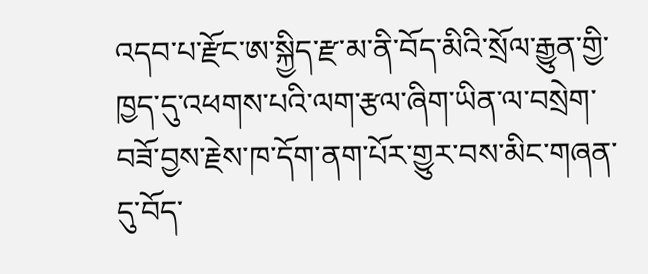འདབ་པ་རྫོང་ཨ་སྐྱིད་རྫ་མ་ནི་བོད་མིའི་སྲོལ་རྒྱུན་གྱི་ཁྱད་དུ་འཕགས་པའི་ལག་རྩལ་ཞིག་ཡིན་ལ་བསྲེག་བཟོ་བྱས་རྗེས་ཁ་དོག་ནག་པོར་གྱུར་བས་མིང་གཞན་དུ་བོད་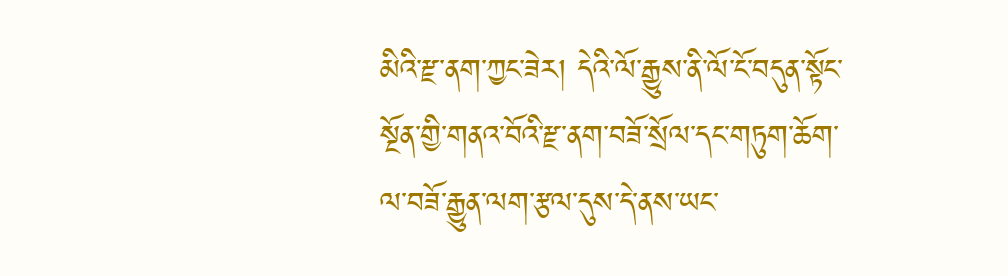མིའི་རྫ་ནག་ཀྱང་ཟེར། དེའི་ལོ་རྒྱུས་ནི་ལོ་ངོ་བདུན་སྟོང་སྔོན་གྱི་གནའ་བོའི་རྫ་ནག་བཟོ་སྲོལ་དང་གཏུག་ཆོག་ལ་བཟོ་རྒྱུན་ལག་རྩལ་དུས་དེ་ནས་ཡང་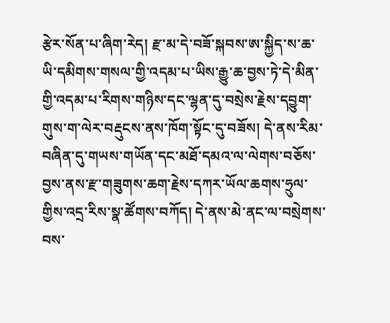རྩེར་སོན་པ་ཞིག་རེད། རྫ་མ་དེ་བཟོ་སྐབས་ཨ་སྐྱིད་ས་ཆ་ཡི་དམིགས་གསལ་གྱི་འདམ་པ་ཡིས་རྒྱུ་ཆ་བྱས་ཏེ་དེ་མིན་གྱི་འདམ་པ་རིགས་གཉིས་དང་ལྷན་དུ་བསྲེས་རྗེས་དབྱུག་གུས་ག་ལེར་བརྡུངས་ནས་ཁོག་སྟོང་དུ་བཟོས། དེ་ནས་རིམ་བཞིན་དུ་གཡས་གཡོན་དང་མཐོ་དམའ་ལ་ལེགས་བཅོས་བྱས་ནས་རྫ་གཟུགས་ཆག་རྗེས་དཀར་ཡོལ་ཆགས་ཧྲུལ་གྱིས་འདྲ་རིས་སྣ་ཚོགས་བཀོད། དེ་ནས་མེ་ནང་ལ་བསྲེགས་བས་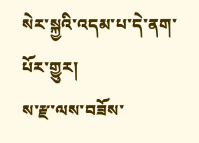སེར་སྐྱའི་འདམ་པ་དེ་ནག་པོར་གྱུར།
ས་རྫ་ལས་བཟོས་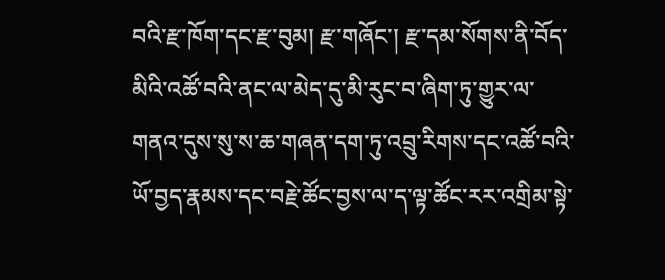བའི་རྫ་ཁོག་དང་རྫ་བུམ། རྫ་གཞོང་། རྫ་དམ་སོགས་ནི་བོད་མིའི་འཚོ་བའི་ནང་ལ་མེད་དུ་མི་རུང་བ་ཞིག་ཏུ་གྱུར་ལ་གནའ་དུས་སུ་ས་ཆ་གཞན་དག་ཏུ་འབྲུ་རིགས་དང་འཚོ་བའི་ཡོ་བྱད་རྣམས་དང་བརྗེ་ཚོང་བྱས་ལ་ད་ལྟ་ཚོང་རར་འགྲིམ་སྟེ་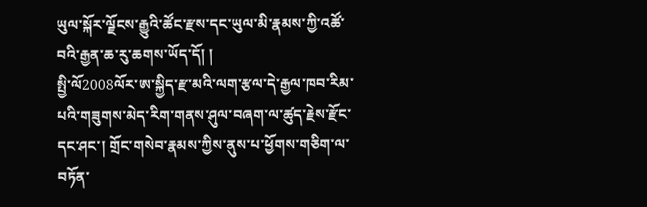ཡུལ་སྐོར་ལྗོངས་རྒྱུའི་ཚོང་རྫས་དང་ཡུལ་མི་རྣམས་ཀྱི་འཚོ་བའི་རྒྱན་ཆ་རུ་ཆགས་ཡོད་དོ། །
སྤྱི་ལོ2008ལོར་ཨ་སྐྱིད་རྫ་མའི་ལག་རྩལ་དེ་རྒྱལ་ཁབ་རིམ་པའི་གཟུགས་མེད་རིག་གནས་ཤུལ་བཞག་ལ་ཚུད་རྗེས་རྫོང་དང་ཤང་། གྲོང་གསེབ་རྣམས་ཀྱིས་ནུས་པ་ཕྱོགས་གཅིག་ལ་བཏོན་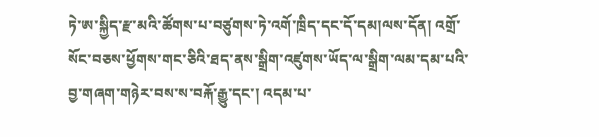ཏེ་ཨ་སྐྱིད་རྫ་མའི་ཚོགས་པ་བཙུགས་ཏེ་འགོ་ཁྲིད་དང་དོ་དམ།ལས་དོན། འགྲོ་སོང་བཅས་ཕྱོགས་གང་ཅིའི་ཐད་ནས་སྒྲིག་འཛུགས་ཡོད་ལ་སྒྲིག་ལམ་དམ་པའི་བྱ་གཞག་གཉེར་བས་ས་བརྐོ་རྒྱུ་དང་། འདམ་པ་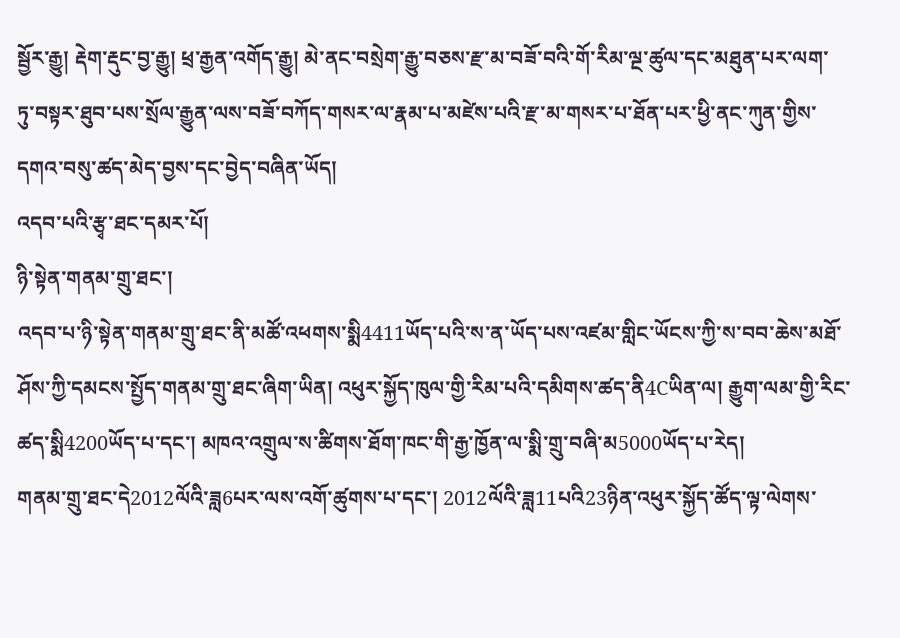སྦྱོར་རྒྱུ། རྡེག་རྡུང་བྱ་རྒྱུ། ཕྲ་རྒྱན་འགོད་རྒྱུ། མེ་ནང་བསྲེག་རྒྱུ་བཅས་རྫ་མ་བཟོ་བའི་གོ་རིམ་ལྔ་ཚུལ་དང་མཐུན་པར་ལག་ཏུ་བསྟར་ཐུབ་པས་སྲོལ་རྒྱུན་ལས་བཟོ་བཀོད་གསར་ལ་རྣམ་པ་མཛེས་པའི་རྫ་མ་གསར་པ་ཐོན་པར་ཕྱི་ནང་ཀུན་གྱིས་དགའ་བསུ་ཚད་མེད་བྱས་དང་བྱེད་བཞིན་ཡོད།
འདབ་པའི་རྩྭ་ཐང་དམར་པོ།
ཉི་སྟེན་གནམ་གྲུ་ཐང་།
འདབ་པ་ཉི་སྟེན་གནམ་གྲུ་ཐང་ནི་མཚོ་འཕགས་སྨི4411ཡོད་པའི་ས་ན་ཡོད་པས་འཛམ་གླིང་ཡོངས་ཀྱི་ས་བབ་ཆེས་མཐོ་ཤོས་ཀྱི་དམངས་སྤྱོད་གནམ་གྲུ་ཐང་ཞིག་ཡིན། འཕུར་སྐྱོད་ཁུལ་གྱི་རིམ་པའི་དམིགས་ཚད་ནི4Cཡིན་ལ། རྒྱུག་ལམ་གྱི་རིང་ཚད་སྨི4200ཡོད་པ་དང་། མཁའ་འགྲུལ་ས་ཚིགས་ཐོག་ཁང་གི་རྒྱ་ཁྱོན་ལ་སྨི་གྲུ་བཞི་མ5000ཡོད་པ་རེད།
གནམ་གྲུ་ཐང་དེ2012ལོའི་ཟླ6པར་ལས་འགོ་ཚུགས་པ་དང་། 2012ལོའི་ཟླ11པའི23ཉིན་འཕུར་སྐྱོད་ཚོད་ལྟ་ལེགས་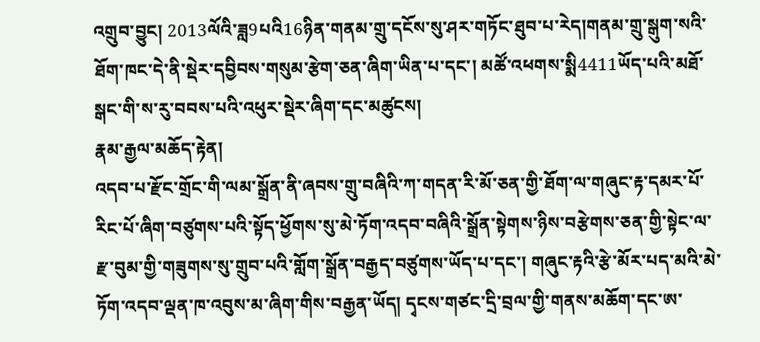འགྲུབ་བྱུང། 2013ལོའི་ཟླ9པའི16ཉིན་གནམ་གྲུ་དངོས་སུ་ཤར་གཏོང་ཐུབ་པ་རེད།གནམ་གྲུ་སྒུག་སའི་ཐོག་ཁང་དེ་ནི་སྡེར་དབྱིབས་གསུམ་རྩེག་ཅན་ཞིག་ཡིན་པ་དང་། མཚོ་འཕགས་སྨི4411ཡོད་པའི་མཐོ་སྒང་གི་ས་རུ་བབས་པའི་འཕུར་སྡེར་ཞིག་དང་མཚུངས།
རྣམ་རྒྱལ་མཆོད་རྟེན།
འདབ་པ་རྫོང་གྲོང་གི་ལམ་སྒྲོན་ནི་ཞབས་གྲུ་བཞིའི་ཀ་གདན་རི་མོ་ཅན་གྱི་ཐོག་ལ་གཞུང་རྟ་དམར་པོ་རིང་པོ་ཞིག་བཙུགས་པའི་སྟོད་ཕྱོགས་སུ་མེ་ཏོག་འདབ་བཞིའི་སྒྲོན་སྟེགས་ཉིས་བརྩེགས་ཅན་གྱི་སྟེང་ལ་རྫ་བུམ་གྱི་གཟུགས་སུ་གྲུབ་པའི་གློག་སྒྲོན་བརྒྱད་བཙུགས་ཡོད་པ་དང་། གཞུང་རྟའི་རྩེ་མོར་པད་མའི་མེ་ཏོག་འདབ་ལྡན་ཁ་འབུས་མ་ཞིག་གིས་བརྒྱན་ཡོད། དྭངས་གཙང་དྲི་བྲལ་གྱི་གནས་མཆོག་དང་ཨ་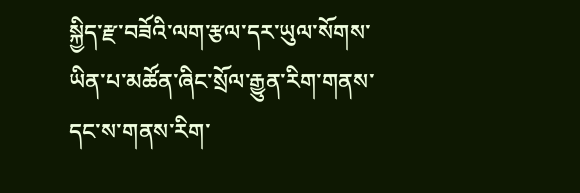སྐྱིད་རྫ་བཟོའི་ལག་རྩལ་དར་ཡུལ་སོགས་ཡིན་པ་མཚོན་ཞིང་སྲོལ་རྒྱུན་རིག་གནས་དང་ས་གནས་རིག་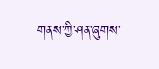གནས་ཀྱི་ཤན་ཞུགས་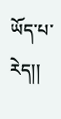ཡོད་པ་རེད།།